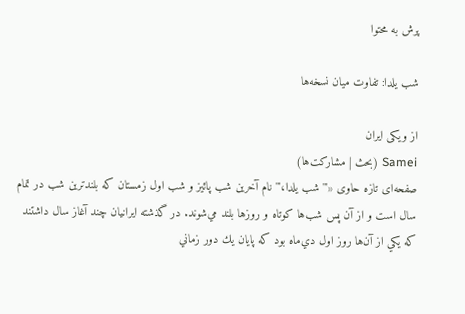پرش به محتوا

شب یلدا: تفاوت میان نسخه‌ها

از ویکی ایران
Samei (بحث | مشارکت‌ها)
صفحه‌ای تازه حاوی «'''شب‌ يلدا،''' نام آخرین شب پائيز و شب اول زمستان كه بلندترين شب در تمام سال است و از آن پس شب‌ها كوتاه و روزها بلند مي‌شوند. در گذشته ايرانيان چند آغاز سال داشتند كه يكي از آن‌ها روز اول دي‌ماه بود كه پايان يك دور زماني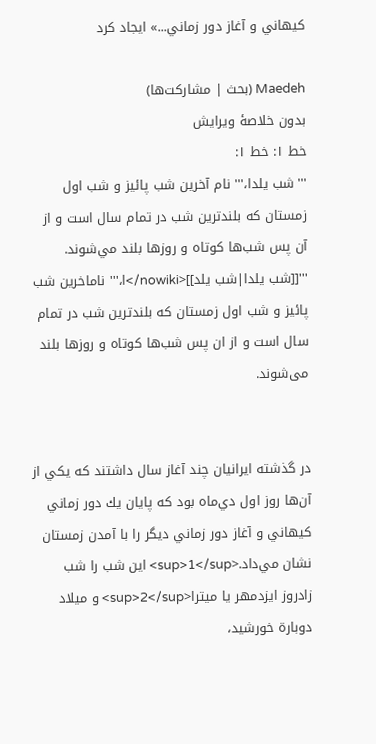كيهاني و آغاز دور زماني...» ایجاد کرد

Maedeh (بحث | مشارکت‌ها)
بدون خلاصۀ ویرایش
خط ۱: خط ۱:
'''شب‌ يلدا،''' نام آخرین شب پائيز و شب اول زمستان كه بلندترين شب در تمام سال است و از آن پس شب‌ها كوتاه و روزها بلند مي‌شوند.
'''[[شب یلدا|شب‌ یلد]]<nowiki/>ا،''' ناماخرین شب پائیز و شب اول زمستان که بلندترین شب در تمام سال است و از ان پس شب‌ها کوتاه و روزها بلند می‌شوند.


در گذشته ايرانيان چند آغاز سال داشتند كه يكي از آن‌ها روز اول دي‌ماه بود كه پايان يك دور زماني كيهاني و آغاز دور زماني ديگر را با آمدن زمستان نشان مي‌داد.<sup>1</sup> اين شب را شب زادروز ايزدمهر يا ميترا<sup>2</sup> و ميلاد دوبارة خورشيد،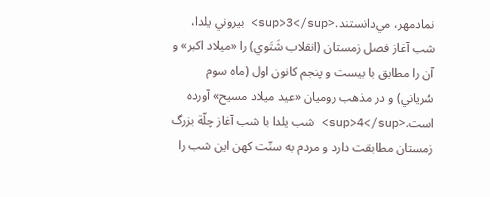نمادمهر، مي‌دانستند.<sup>3</sup> بيروني يلدا، شب آغاز فصل زمستان (انقلاب شَتَوي) را «ميلاد اكبر» و آن را مطابق با بيست و پنجم كانون اول (ماه سوم سُرياني) و در مذهب روميان «عيد ميلاد مسيح» آورده است.<sup>4</sup> شب يلدا با شب آغاز چلّة بزرگ زمستان مطابقت دارد و مردم به سنّت كهن اين شب را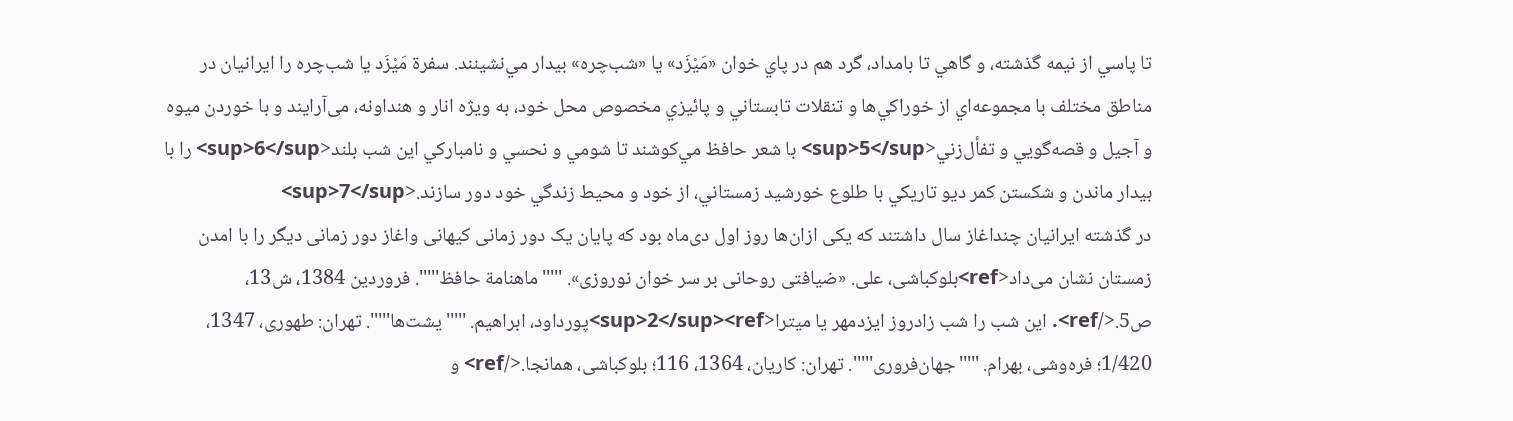تا پاسي از نيمه گذشته، و گاهي تا بامداد، گرد هم در پاي خوان «مَيْزَد» يا «شب‌چره» بيدار مي‌نشينند. سفرة مَيْزَد یا شب‌چره را ایرانیان در مناطق مختلف با مجموعه‌اي از خوراكي‌ها و تنقلات تابستاني و پائيزي مخصوص محل خود، به ويژه انار و هنداونه، می‌آرایند و با خوردن ميوه و آجيل و قصه‌گويي و تفأل‌زني<sup>5</sup> با شعر حافظ مي‌كوشند تا شومي و نحسي و نامباركي اين شب بلند<sup>6</sup> را با بيدار ماندن و شكستن كمر ديو تاريكي با طلوع خورشيد زمستاني، از خود و محيط زندگي خود دور سازند.<sup>7</sup>
در گذشته ایرانیان چنداغاز سال داشتند که یکی ازان‌ها روز اول دی‌ماه بود که پایان یک دور زمانی کیهانی واغاز دور زمانی دیگر را با امدن زمستان نشان می‌داد<ref>بلوکباشی، علی. «ضیافتی روحانی بر سر خوان نوروزی». '''''ماهنامة حافظ'''''. فروردین 1384، ش13، ص5.</ref>. این شب را شب زادروز ایزدمهر یا میترا<sup>2</sup><ref>پورداود، ابراهیم. '''''یشت‌ها'''''. تهران: طهوری، 1347، 1/420؛ فره‌وشی، بهرام. '''''جهان‌فروری'''''. تهران: کاریان، 1364، 116؛ بلوکباشی، همانجا.</ref> و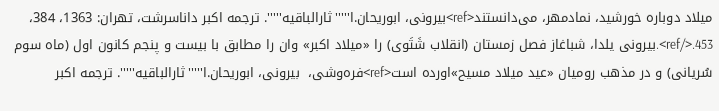میلاد دوباره خورشید، نمادمهر، می‌دانستند<ref>بیرونی، ابوریحان.ا'''''ثارالباقیه'''''. ترجمه اکبر داناسرشت، تهران: 1363، 384، 453.</ref>.بیرونی یلدا، شباغاز فصل زمستان (انقلاب شَتَوی) را «میلاد اکبر» وان را مطابق با بیست و پنجم کانون اول (ماه سوم سُریانی) و در مذهب رومیان «عید میلاد مسیح»اورده است<ref>فره‌وشی،  بیرونی، ابوریحان.ا'''''ثارالباقیه'''''. ترجمه اکبر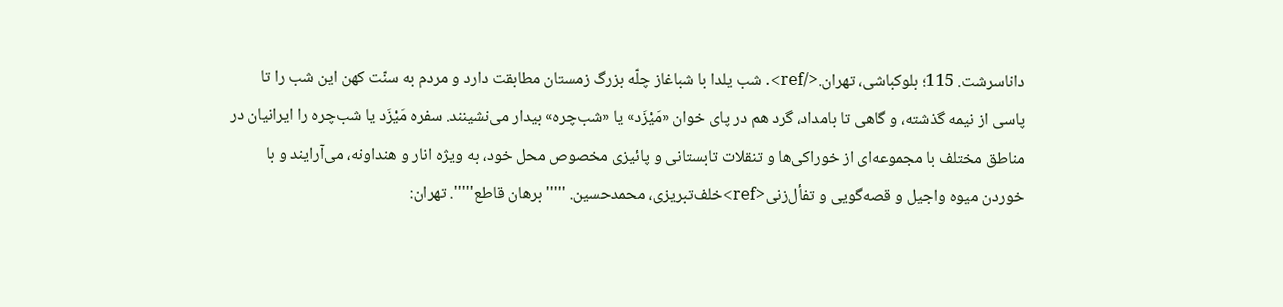داناسرشت. 115؛ بلوکباشی، تهران.</ref>. شب یلدا با شباغاز چلّه بزرگ زمستان مطابقت دارد و مردم به سنّت کهن این شب را تا پاسی از نیمه گذشته، و گاهی تا بامداد، گرد هم در پای خوان «مَیْزَد» یا «شب‌چره» بیدار می‌نشینند. سفره مَیْزَد یا شب‌چره را ایرانیان در مناطق مختلف با مجموعه‌ای از خوراکی‌ها و تنقلات تابستانی و پائیزی مخصوص محل خود، به ویژه انار و هنداونه، می‌آرایند و با خوردن میوه واجیل و قصه‌گویی و تفأل‌زنی<ref>خلف‌تبریزی، محمدحسین. '''''برهان قاطع'''''. تهران: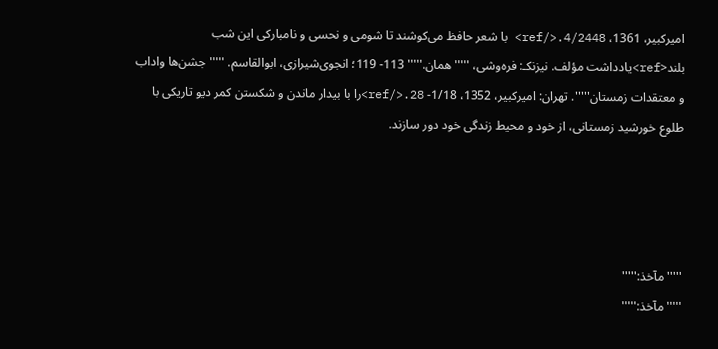امیرکبیر، 1361، 4/2448.</ref> با شعر حافظ می‌کوشند تا شومی و نحسی و نامبارکی این شب بلند<ref>یادداشت مؤلف. نیزنکـ: فره‌وشی، '''''همان.''''' 113- 119؛ انجوی‌شیرازی، ابوالقاسم. '''''جشن‌ها واداب‌ و معتقدات زمستان'''''. تهران: امیرکبیر، 1352، 1/18- 28.</ref>را با بیدار ماندن و شکستن کمر دیو تاریکی با طلوع خورشید زمستانی، از خود و محیط زندگی خود دور سازند.




'''''مآخذ:'''''
'''''مآخذ:'''''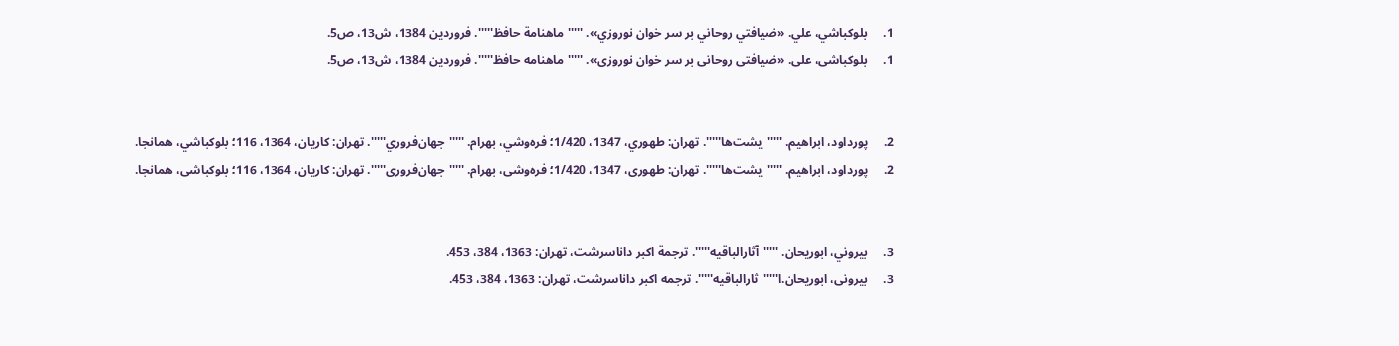1.     بلوكباشي، علي. «ضيافتي روحاني بر سر خوان نوروزي». '''''ماهنامة حافظ'''''. فروردين 1384، ش13، ص5.
1.     بلوکباشی، علی. «ضیافتی روحانی بر سر خوان نوروزی». '''''ماهنامه حافظ'''''. فروردین 1384، ش13، ص5.


2.     پورداود، ابراهيم. '''''يشت‌ها'''''. تهران: طهوري، 1347، 1/420؛ فره‌وشي، بهرام. '''''جهان‌فروري'''''. تهران: كاريان، 1364، 116؛ بلوكباشي، همانجا.
2.     پورداود، ابراهیم. '''''یشت‌ها'''''. تهران: طهوری، 1347، 1/420؛ فره‌وشی، بهرام. '''''جهان‌فروری'''''. تهران: کاریان، 1364، 116؛ بلوکباشی، همانجا.


3.     بيروني، ابوريحان. '''''آثارالباقيه'''''. ترجمة اكبر داناسرشت، تهران: 1363، 384، 453.
3.     بیرونی، ابوریحان.ا'''''ثارالباقیه'''''. ترجمه اکبر داناسرشت، تهران: 1363، 384، 453.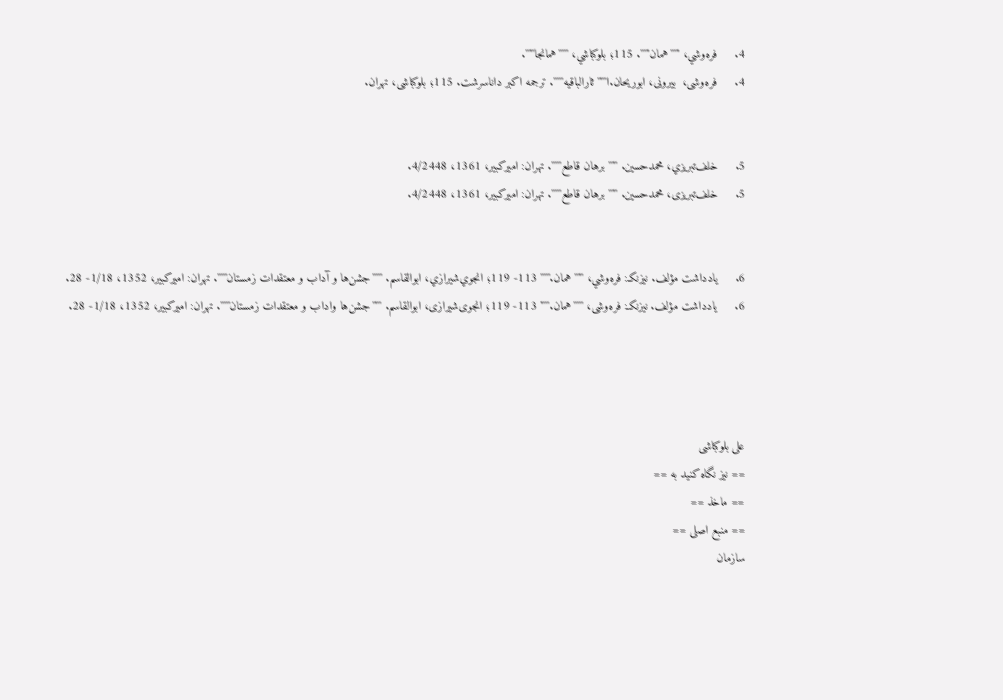4.     فره‌وشي، '''''همان'''''. 115؛ بلوكباشي، '''''همانجا'''''.
4.     فره‌وشی،  بیرونی، ابوریحان.ا'''''ثارالباقیه'''''. ترجمه اکبر داناسرشت. 115؛ بلوکباشی، تهران.


5.     خلف‌تبريزي، محمدحسين. '''''برهان قاطع'''''. تهران: اميركبير، 1361، 4/2448.
5.     خلف‌تبریزی، محمدحسین. '''''برهان قاطع'''''. تهران: امیرکبیر، 1361، 4/2448.


6.     يادداشت مؤلف. نيزنكـ: فره‌وشي، '''''همان.''''' 113- 119؛ انجوي‌شيرازي، ابوالقاسم. '''''جشن‌ها و آداب‌ و معتقدات زمستان'''''. تهران: اميركبير، 1352، 1/18- 28.
6.     یادداشت مؤلف. نیزنکـ: فره‌وشی، '''''همان.''''' 113- 119؛ انجوی‌شیرازی، ابوالقاسم. '''''جشن‌ها واداب‌ و معتقدات زمستان'''''. تهران: امیرکبیر، 1352، 1/18- 28.




علی بلوکباشی
== نیز نگاه کنید به ==
== ماخذ ==
== منبع اصلی ==
سازمان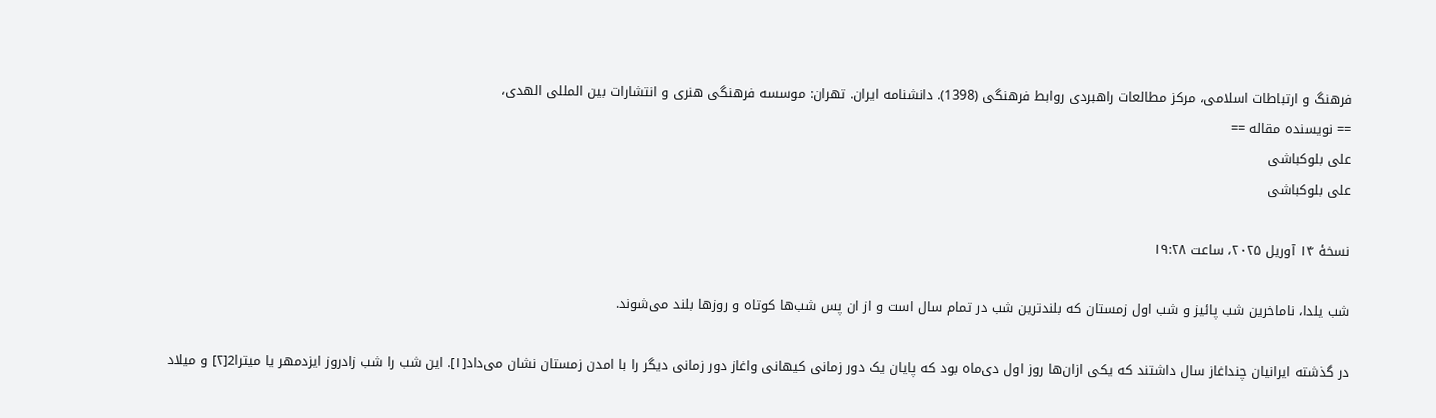فرهنگ و ارتباطات اسلامی، مرکز مطالعات راهبردی روابط فرهنگی (1398). دانشنامه ایران. تهران: موسسه فرهنگی هنری و انتشارات بین المللی الهدی،
== نویسنده مقاله ==
علی بلوکباشی
علی بلوکباشی

نسخهٔ ۱۴ آوریل ۲۰۲۵، ساعت ۱۹:۲۸

شب‌ یلدا، ناماخرین شب پائیز و شب اول زمستان که بلندترین شب در تمام سال است و از ان پس شب‌ها کوتاه و روزها بلند می‌شوند.

در گذشته ایرانیان چنداغاز سال داشتند که یکی ازان‌ها روز اول دی‌ماه بود که پایان یک دور زمانی کیهانی واغاز دور زمانی دیگر را با امدن زمستان نشان می‌داد[۱]. این شب را شب زادروز ایزدمهر یا میترا2[۲] و میلاد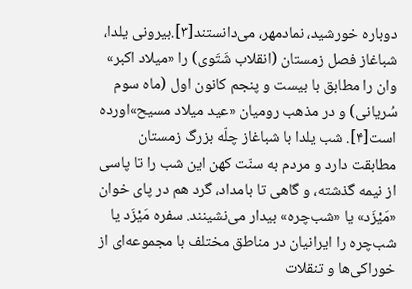دوباره خورشید، نمادمهر، می‌دانستند[۳].بیرونی یلدا، شباغاز فصل زمستان (انقلاب شَتَوی) را «میلاد اکبر» وان را مطابق با بیست و پنجم کانون اول (ماه سوم سُریانی) و در مذهب رومیان «عید میلاد مسیح»اورده است[۴]. شب یلدا با شباغاز چلّه بزرگ زمستان مطابقت دارد و مردم به سنّت کهن این شب را تا پاسی از نیمه گذشته، و گاهی تا بامداد، گرد هم در پای خوان «مَیْزَد» یا «شب‌چره» بیدار می‌نشینند. سفره مَیْزَد یا شب‌چره را ایرانیان در مناطق مختلف با مجموعه‌ای از خوراکی‌ها و تنقلات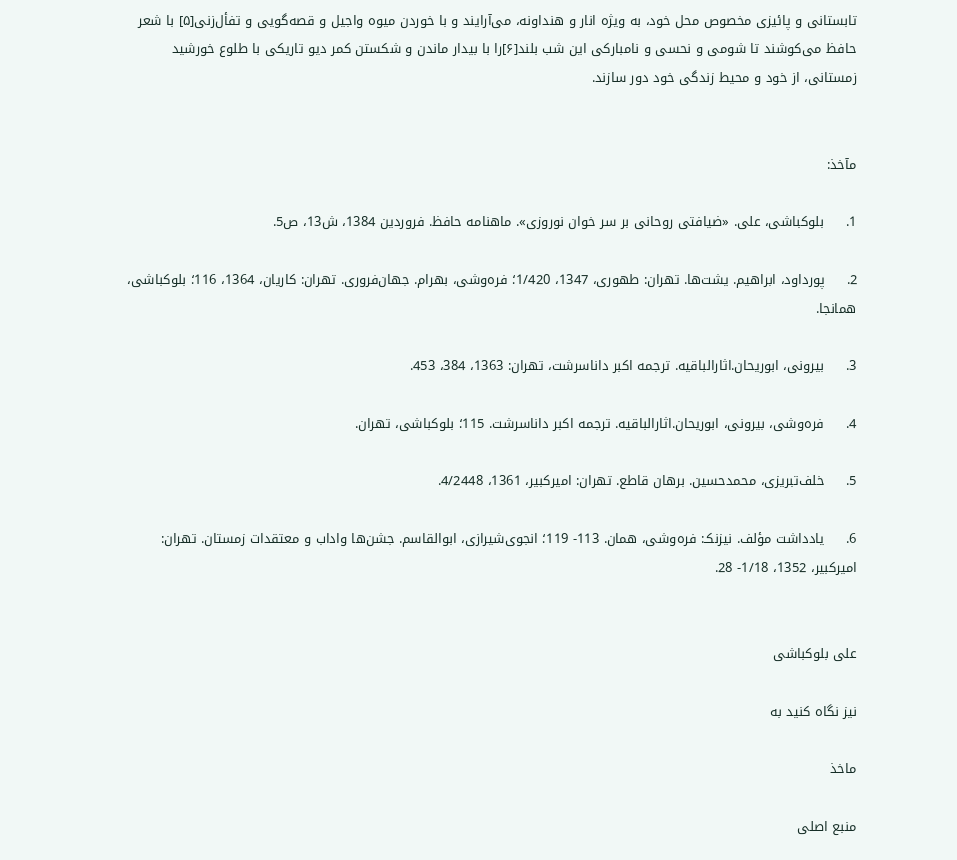تابستانی و پائیزی مخصوص محل خود، به ویژه انار و هنداونه، می‌آرایند و با خوردن میوه واجیل و قصه‌گویی و تفأل‌زنی[۵] با شعر حافظ می‌کوشند تا شومی و نحسی و نامبارکی این شب بلند[۶]را با بیدار ماندن و شکستن کمر دیو تاریکی با طلوع خورشید زمستانی، از خود و محیط زندگی خود دور سازند.


مآخذ:

1.     بلوکباشی، علی. «ضیافتی روحانی بر سر خوان نوروزی». ماهنامه حافظ. فروردین 1384، ش13، ص5.

2.     پورداود، ابراهیم. یشت‌ها. تهران: طهوری، 1347، 1/420؛ فره‌وشی، بهرام. جهان‌فروری. تهران: کاریان، 1364، 116؛ بلوکباشی، همانجا.

3.     بیرونی، ابوریحان.اثارالباقیه. ترجمه اکبر داناسرشت، تهران: 1363، 384، 453.

4.     فره‌وشی، بیرونی، ابوریحان.اثارالباقیه. ترجمه اکبر داناسرشت. 115؛ بلوکباشی، تهران.

5.     خلف‌تبریزی، محمدحسین. برهان قاطع. تهران: امیرکبیر، 1361، 4/2448.

6.     یادداشت مؤلف. نیزنکـ: فره‌وشی، همان. 113- 119؛ انجوی‌شیرازی، ابوالقاسم. جشن‌ها واداب‌ و معتقدات زمستان. تهران: امیرکبیر، 1352، 1/18- 28.


علی بلوکباشی

نیز نگاه کنید به

ماخذ

منبع اصلی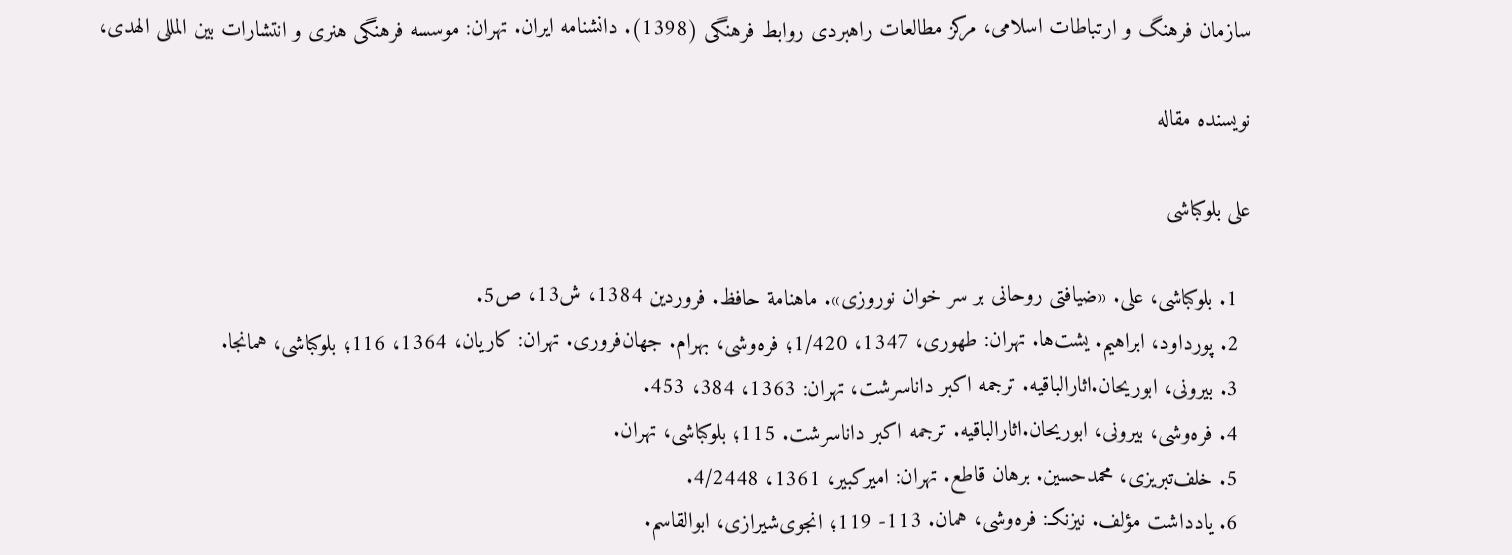سازمان فرهنگ و ارتباطات اسلامی، مرکز مطالعات راهبردی روابط فرهنگی (1398). دانشنامه ایران. تهران: موسسه فرهنگی هنری و انتشارات بین المللی الهدی،

نویسنده مقاله

علی بلوکباشی

  1. بلوکباشی، علی. «ضیافتی روحانی بر سر خوان نوروزی». ماهنامة حافظ. فروردین 1384، ش13، ص5.
  2. پورداود، ابراهیم. یشت‌ها. تهران: طهوری، 1347، 1/420؛ فره‌وشی، بهرام. جهان‌فروری. تهران: کاریان، 1364، 116؛ بلوکباشی، همانجا.
  3. بیرونی، ابوریحان.اثارالباقیه. ترجمه اکبر داناسرشت، تهران: 1363، 384، 453.
  4. فره‌وشی، بیرونی، ابوریحان.اثارالباقیه. ترجمه اکبر داناسرشت. 115؛ بلوکباشی، تهران.
  5. خلف‌تبریزی، محمدحسین. برهان قاطع. تهران: امیرکبیر، 1361، 4/2448.
  6. یادداشت مؤلف. نیزنکـ: فره‌وشی، همان. 113- 119؛ انجوی‌شیرازی، ابوالقاسم.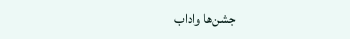جشن‌ها واداب‌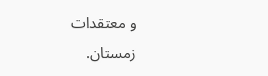و معتقدات زمستان.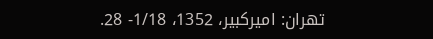تهران: امیرکبیر، 1352، 1/18- 28.